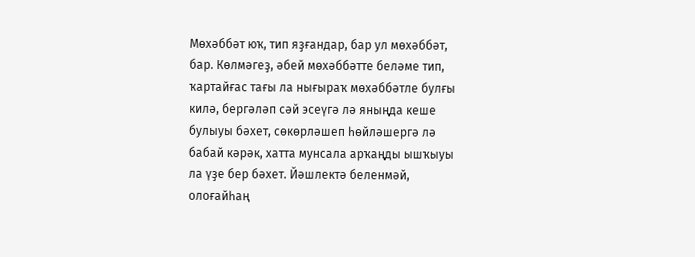Мөхәббәт юҡ, тип яҙғандар, бар ул мөхәббәт, бар. Көлмәгеҙ, әбей мөхәббәтте беләме тип, ҡартайғас тағы ла нығыраҡ мөхәббәтле булғы килә, бергәләп сәй эсеүгә лә яныңда кеше булыуы бәхет, сөкөрләшеп һөйләшергә лә бабай кәрәк, хатта мунсала арҡаңды ышҡыуы ла үҙе бер бәхет. Йәшлектә беленмәй, олоғайһаң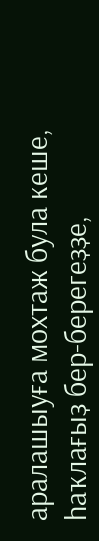аралашыуға мохтаж була кеше, һаҡлағыҙ бер-берегеҙҙе,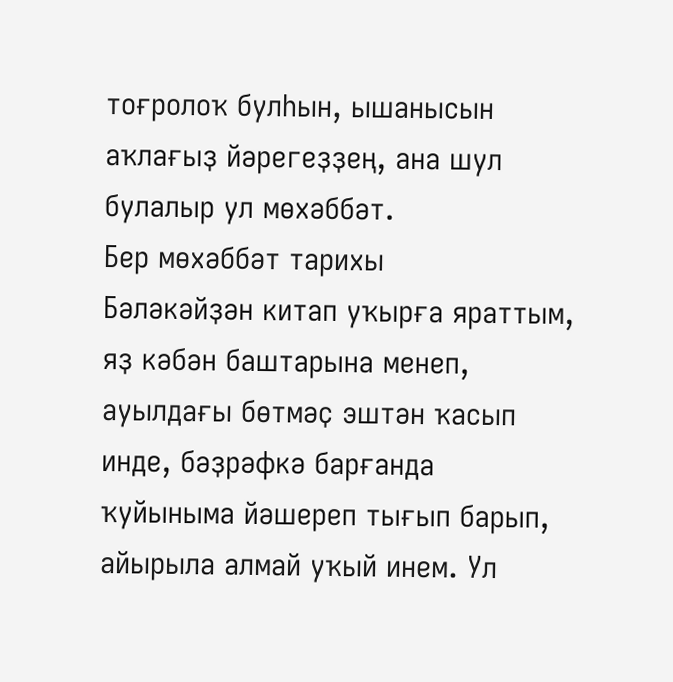тоғролоҡ булһын, ышанысын аҡлағыҙ йәрегеҙҙең, ана шул булалыр ул мөхәббәт.
Бер мөхәббәт тарихы
Бәләкәйҙән китап уҡырға яраттым, яҙ кәбән баштарына менеп, ауылдағы бөтмәҫ эштән ҡасып инде, бәҙрәфкә барғанда ҡуйыныма йәшереп тығып барып, айырыла алмай уҡый инем. Ул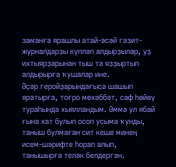заманға ярашлы атай-әсәй гәзит-журналдарҙы күпләп алдырҙылар, үҙ ихтыярҙарынан тыш та яҙҙыртып алдырырға ҡушалар ине.
Әҫәр геройҙарындағыса шашып яратырға, тоғро мөхәббәт, саф һөйөү тураһында хыялландым. Әммә ул ябай ғына хат булып осоп усыма ҡунды, таныш булмаған сит кеше минең исем-шәрифте һорап алып, танышырға теләк белдергән.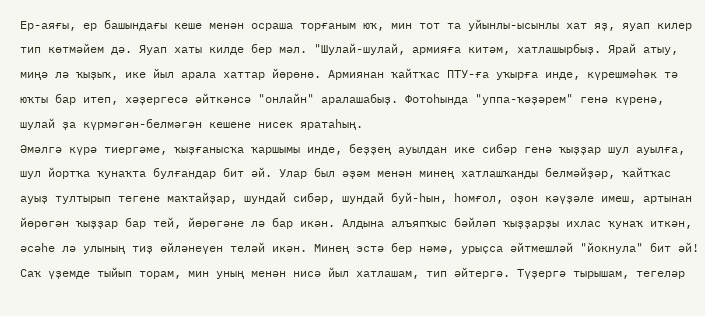Ер-аяғы, ер башындағы кеше менән осраша торғаным юҡ, мин тот та уйынлы-ысынлы хат яҙ, яуап килер тип көтмәйем дә. Яуап хаты килде бер мәл. "Шулай-шулай, армияға китәм, хатлашырбыҙ. Ярай атыу, миңә лә ҡыҙыҡ, ике йыл арала хаттар йөрөнө. Армиянан ҡайтҡас ПТУ-ға уҡырға инде, күрешмәһәк тә юҡты бар итеп, хәҙергесә әйткәнсә "онлайн" аралашабыҙ. Фотоһында "уппа-ҡәҙәрем" генә күренә, шулай ҙа күрмәгән-белмәгән кешене нисек яратаһың.
Әмәлгә күрә тиергәме, ҡыҙғанысҡа ҡаршымы инде, беҙҙең ауылдан ике сибәр генә ҡыҙҙар шул ауылға, шул йортҡа ҡунаҡта булғандар бит әй. Улар был әҙәм менән минең хатлашҡанды белмәйҙәр, ҡайтҡас ауыҙ тултырып тегене маҡтайҙар, шундай сибәр, шундай буй-һын, һомғол, оҙон кәүҙәле имеш, артынан йөрөгән ҡыҙҙар бар тей, йөрөгәне лә бар икән. Алдына алъяпҡыс бәйләп ҡыҙҙарҙы ихлас ҡунаҡ иткән, әсәһе лә улының тиҙ өйләнеүен теләй икән. Минең эстә бер нәмә, урыҫса әйтмешләй "йокнула" бит әй! Саҡ үҙемде тыйып торам, мин уның менән нисә йыл хатлашам, тип әйтергә. Түҙергә тырышам, тегеләр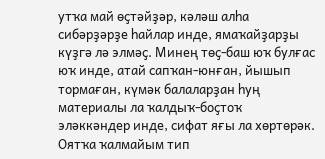утҡа май өҫтәйҙәр, кәләш алһа сибәрҙәрҙе һайлар инде, ямаҡайҙарҙы күҙгә лә элмәҫ. Минең төҫ-баш юҡ булғас юҡ инде, атай сапҡан-юнған, йышып тормаған, күмәк балаларҙан һуң материалы ла ҡалдыҡ-боҫтоҡ эләккәндер инде, сифат яғы ла хөртөрәк. Оятҡа ҡалмайым тип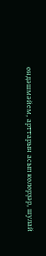өндәшмәйем, арттарын асып көлөрҙәр, шулай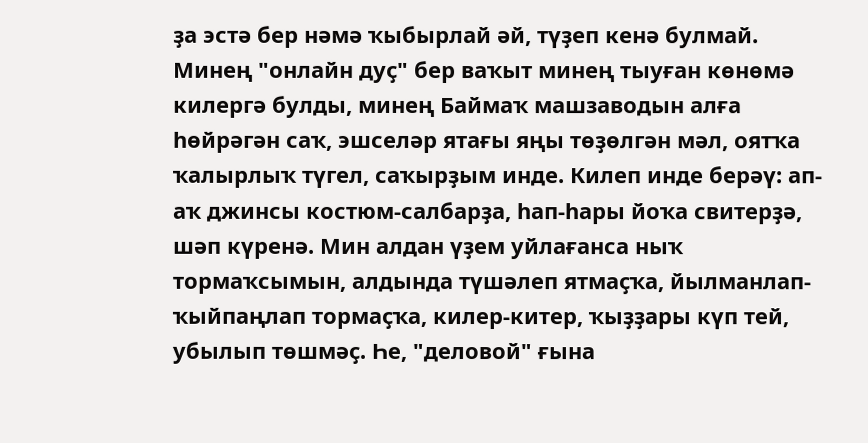ҙа эстә бер нәмә ҡыбырлай әй, түҙеп кенә булмай.
Минең "онлайн дуҫ" бер ваҡыт минең тыуған көнөмә килергә булды, минең Баймаҡ машзаводын алға һөйрәгән саҡ, эшселәр ятағы яңы төҙөлгән мәл, оятҡа ҡалырлыҡ түгел, саҡырҙым инде. Килеп инде берәү: ап-аҡ джинсы костюм-салбарҙа, һап-һары йоҡа свитерҙә, шәп күренә. Мин алдан үҙем уйлағанса ныҡ тормаҡсымын, алдында түшәлеп ятмаҫҡа, йылманлап-ҡыйпаңлап тормаҫҡа, килер-китер, ҡыҙҙары күп тей, убылып төшмәҫ. Һе, "деловой" ғына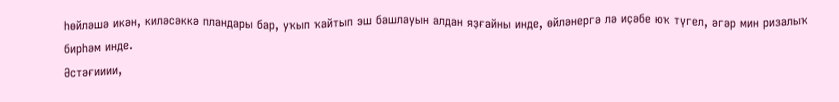һөйләшә икән, киләсәккә пландары бар, уҡып ҡайтып эш башлауын алдан яҙғайны инде, өйләнергә лә иҫәбе юҡ түгел, әгәр мин ризалыҡ бирһәм инде.
Әстәғииии,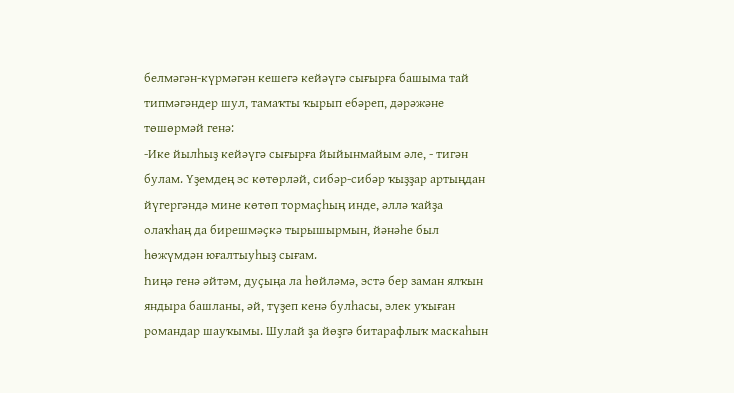белмәгән-күрмәгән кешегә кейәүгә сығырға башыма тай типмәгәндер шул, тамаҡты ҡырып ебәреп, дәрәжәне төшөрмәй генә:
-Ике йылһыҙ кейәүгә сығырға йыйынмайым әле, - тигән булам. Үҙемдең эс көтөрләй, сибәр-сибәр ҡыҙҙар артыңдан йүгергәндә мине көтөп тормаҫһың инде, әллә ҡайҙа олаҡһаң да бирешмәҫкә тырышырмын, йәнәһе был һөжүмдән юғалтыуһыҙ сығам.
Һиңә генә әйтәм, дуҫыңа ла һөйләмә, эстә бер заман ялҡын яндыра башланы, әй, түҙеп кенә булһасы, элек уҡыған романдар шауҡымы. Шулай ҙа йөҙгә битарафлыҡ маскаһын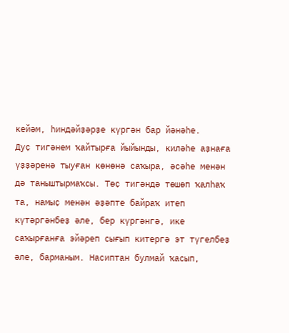кейәм, һиндәйҙәрҙе күргән бар йәнәһе.
Дуҫ тигәнем ҡайтырға йыйынды, киләһе аҙнаға үҙҙәренә тыуған көнөнә саҡыра, әсәһе менән дә таныштырмаҡсы. Төҫ тигәндә төшөп ҡалһаҡ та, намыҫ менән әҙәпте байраҡ итеп күтәргәнбеҙ әле, бер күргәнгә, ике саҡырғанға эйәреп сығып китергә эт түгелбеҙ әле, барманым. Насиптан булмай ҡасып,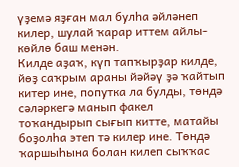үҙемә яҙған мал булһа әйләнеп килер, шулай ҡарар иттем айлы-көйлө баш менән.
Килде аҙаҡ, күп тапҡырҙар килде, йөҙ саҡрым араны йәйәү ҙә ҡайтып китер ине, попутка ла булды, төндә сәләркегә манып факел тоҡандырып сығып китте, матайы боҙолһа этеп тә килер ине. Төндә ҡаршыһына болан килеп сыҡҡас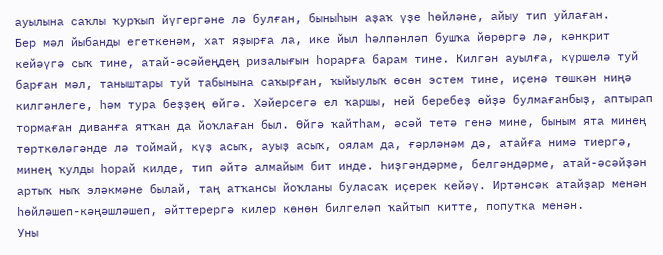ауылына саҡлы ҡурҡып йүгергәне лә булған, быныһын аҙаҡ үҙе һөйләне, айыу тип уйлаған.
Бер мәл йыбанды егеткенәм, хат яҙырға ла, ике йыл һәлпәнләп бушҡа йөрөргә лә, кәнкрит кейәүгә сыҡ тине, атай-әсәйеңдең ризалығын һорарға барам тине. Килгән ауылға, күршелә туй барған мәл, таныштары туй табынына саҡырған, ҡыйыулыҡ өсөн эстем тине, иҫенә төшкән ниңә килгәнлеге, һәм тура беҙҙең өйгә. Хәйерсегә ел ҡаршы, ней беребеҙ өйҙә булмағанбыҙ, аптырап тормаған диванға ятҡан да йоҡлаған был. Өйгә ҡайтһам, әсәй тетә генә мине, быным ята минең төрткөләгәнде лә тоймай, күҙ асыҡ, ауыҙ асыҡ, оялам да, ғәрләнәм дә, атайға нимә тиергә, минең ҡулды һорай килде, тип әйтә алмайым бит инде. Һиҙгәндәрме, белгәндәрме, атай-әсәйҙән артыҡ ныҡ эләкмәне былай, таң атҡансы йоҡланы буласаҡ иҫерек кейәү. Иртәнсәк атайҙар менән һөйләшеп-кәңәшләшеп, әйттерергә килер көнөн билгеләп ҡайтып китте, попутка менән.
Уны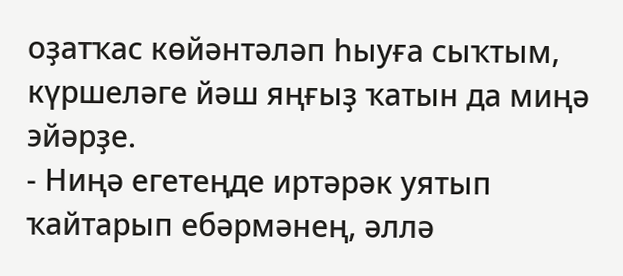оҙатҡас көйәнтәләп һыуға сыҡтым, күршеләге йәш яңғыҙ ҡатын да миңә эйәрҙе.
- Ниңә егетеңде иртәрәк уятып ҡайтарып ебәрмәнең, әллә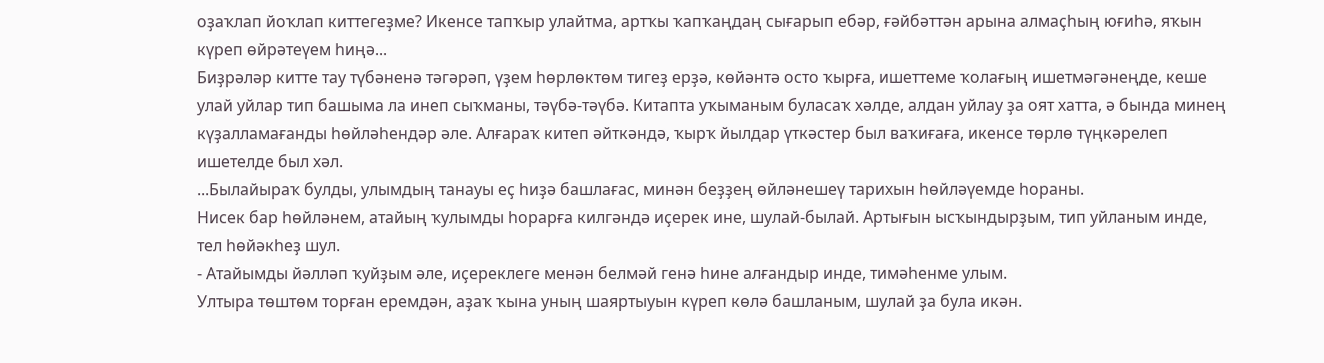оҙаҡлап йоҡлап киттегеҙме? Икенсе тапҡыр улайтма, артҡы ҡапҡаңдаң сығарып ебәр, ғәйбәттән арына алмаҫһың юғиһә, яҡын күреп өйрәтеүем һиңә...
Биҙрәләр китте тау түбәненә тәгәрәп, үҙем һөрлөктөм тигеҙ ерҙә, көйәнтә осто ҡырға, ишеттеме ҡолағың ишетмәгәнеңде, кеше улай уйлар тип башыма ла инеп сыҡманы, тәүбә-тәүбә. Китапта уҡыманым буласаҡ хәлде, алдан уйлау ҙа оят хатта, ә бында минең күҙалламағанды һөйләһендәр әле. Алғараҡ китеп әйткәндә, ҡырҡ йылдар үткәстер был ваҡиғаға, икенсе төрлө түңкәрелеп ишетелде был хәл.
...Былайыраҡ булды, улымдың танауы еҫ һиҙә башлағас, минән беҙҙең өйләнешеү тарихын һөйләүемде һораны.
Нисек бар һөйләнем, атайың ҡулымды һорарға килгәндә иҫерек ине, шулай-былай. Артығын ысҡындырҙым, тип уйланым инде, тел һөйәкһеҙ шул.
- Атайымды йәлләп ҡуйҙым әле, иҫереклеге менән белмәй генә һине алғандыр инде, тимәһенме улым.
Ултыра төштөм торған еремдән, аҙаҡ ҡына уның шаяртыуын күреп көлә башланым, шулай ҙа була икән.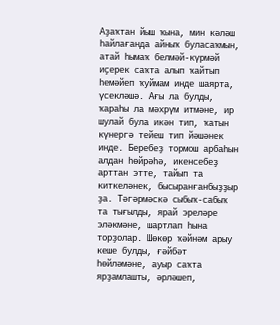Аҙаҡтан йыш ҡына, мин кәләш һайлағанда айныҡ буласаҡмын, атай һымаҡ белмәй-күрмәй иҫерек саҡта алып ҡайтып һемәйеп ҡуймам инде шаярта, үсекләшә. Ағы ла булды, ҡараһы ла мәхрүм итмәне, ир шулай була икән тип, ҡатын күнергә тейеш тип йәшәнек инде. Беребеҙ тормош арбаһын алдан һөйрәһә, икенсебеҙ арттан этте, тайып та киткеләнек, бысыранғанбыҙҙыр ҙа. Тәгәрмәскә сыбыҡ-сабыҡ та тығылды, ярай эреләре эләкмәне, шартлап һына торҙолар. Шөкөр ҡәйнәм арыу кеше булды, ғәйбәт һөйләмәне, ауыр саҡта ярҙамлашты, әрләшеп,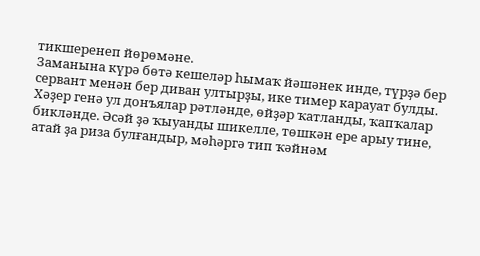тикшеренеп йөрөмәне.
Заманына күрә бөтә кешеләр һымаҡ йәшәнек инде, түрҙә бер сервант менән бер диван ултырҙы, ике тимер карауат булды. Хәҙер генә ул донъялар рәтләнде, өйҙәр ҡатланды, ҡапҡалар бикләнде. Әсәй ҙә ҡыуанды шикелле, төшкән ере арыу тине, атай ҙа риза булғандыр, мәһәргә тип ҡәйнәм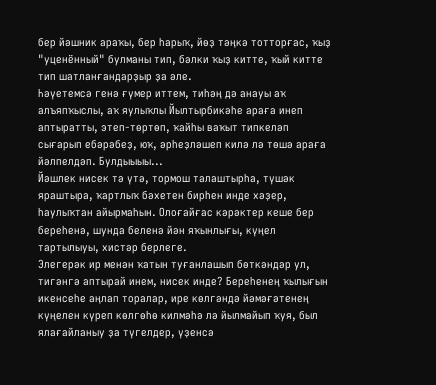бер йәшник араҡы, бер һарыҡ, йөҙ тәңкә тотторғас, ҡыҙ "уценённый" булманы тип, бәлки ҡыҙ китте, ҡый китте тип шатланғандарҙыр ҙа әле.
Һәүетемсә генә ғүмер иттем, тиһәң дә анауы аҡ алъяпҡыслы, аҡ яулыҡлы Йылтырбикәһе араға инеп аптыратты, этеп-төртөп, ҡайһы ваҡыт типкеләп сығарып ебәрәбеҙ, юҡ, әрһеҙләшеп килә лә төшә араға йәлпелдәп. Булдыыыы...
Йәшлек нисек тә үтә, тормош талаштырһа, түшәк яраштыра, ҡартлыҡ бәхетен бирһен инде хәҙер, һаулыҡтан айырмаһын. Олоғайғас кәрәктер кеше бер береһенә, шунда беленә йән яҡынлығы, күңел тартылыуы, хистәр берлеге.
Элегерәк ир менән ҡатын туғанлашып бөткәндәр ул, тигәнгә аптырай инем, нисек инде? Береһенең ҡылығын икенсеһе аңлап торалар, ире көлгәндә йәмәғәтенең күңелен күреп көлгөһө килмәһә лә йылмайып ҡуя, был ялағайланыу ҙа түгелдер, үҙенсә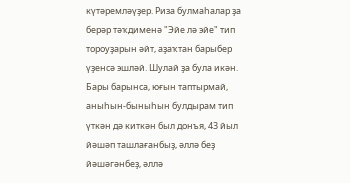күтәремләүҙер. Риза булмаһалар ҙа берәр тәҡдименә "Эйе лә эйе" тип тороуҙарын әйт, аҙаҡтан барыбер үҙенсә эшләй. Шулай ҙа була икән.
Бары барынса, юғын таптырмай, аныһын-быныһын булдырам тип үткән дә киткән был донъя, 43 йыл йәшәп ташлағанбыҙ, әллә беҙ йәшәгәнбеҙ, әллә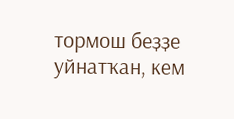тормош беҙҙе уйнатҡан, кем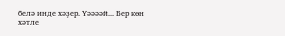белә инде хәҙер. Үәәәәй... Бер көн хәтле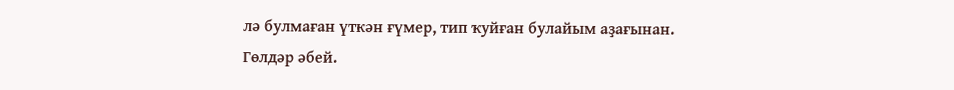лә булмаған үткән ғүмер, тип ҡуйған булайым аҙағынан.
Гөлдәр әбей.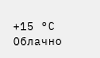+15 °С
Облачно